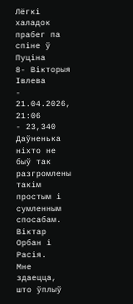Лёгкі халадок прабег па спіне ў Пуціна
8- Вікторыя Івлева
- 21.04.2026, 21:06
- 23,340
Даўненька ніхто не быў так разгромлены такім простым і сумленным спосабам.
Віктар Орбан і Расія.
Мне здаецца, што ўплыў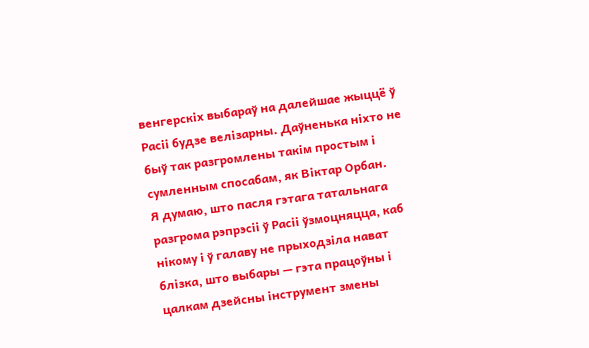венгерскіх выбараў на далейшае жыццё ў Расіі будзе велізарны. Даўненька ніхто не быў так разгромлены такім простым і сумленным спосабам, як Віктар Орбан.
Я думаю, што пасля гэтага татальнага разгрома рэпрэсіі ў Расіі ўзмоцняцца, каб нікому і ў галаву не прыходзіла нават блізка, што выбары — гэта працоўны і цалкам дзейсны інструмент змены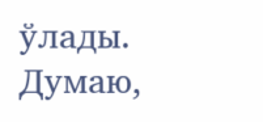ўлады. Думаю,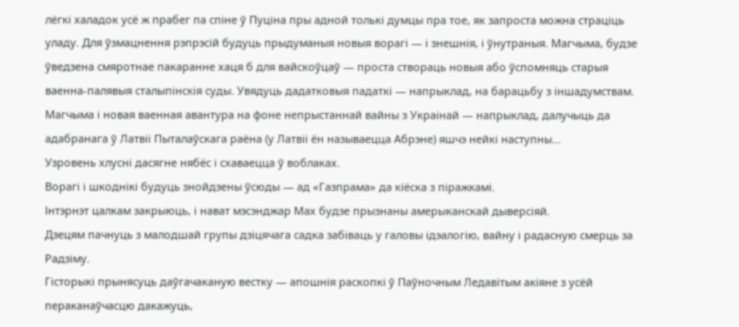лёгкі халадок усё ж прабег па спіне ў Пуціна пры адной толькі думцы пра тое, як запроста можна страціць уладу. Для ўзмацнення рэпрэсій будуць прыдуманыя новыя ворагі — і знешнія, і ўнутраныя. Магчыма, будзе ўведзена смяротнае пакаранне хаця б для вайскоўцаў — проста створаць новыя або ўспомняць старыя ваенна-палявыя сталыпінскія суды. Увядуць дадатковыя падаткі — напрыклад, на барацьбу з іншадумствам.
Магчыма і новая ваенная авантура на фоне непрыстаннай вайны з Украінай — напрыклад, далучыць да адабранага ў Латвіі Пыталаўскага раёна (у Латвіі ён называецца Абрэне) яшчэ нейкі наступны...
Узровень хлусні дасягне нябёс і схаваецца ў воблаках.
Ворагі і шкоднікі будуць знойдзены ўсюды — ад «Газпрама» да кіёска з піражкамі.
Інтэрнэт цалкам закрыюць, і нават мэсэнджар Мах будзе прызнаны амерыканскай дыверсіяй.
Дзецям пачнуць з малодшай групы дзіцячага садка забіваць у галовы ідэалогію, вайну і радасную смерць за Радзіму.
Гісторыкі прынясуць даўгачаканую вестку — апошнія раскопкі ў Паўночным Ледавітым акіяне з усёй пераканаўчасцю дакажуць,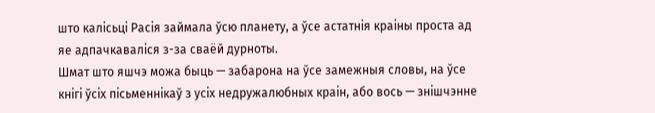што калісьці Расія займала ўсю планету, а ўсе астатнія краіны проста ад яе адпачкаваліся з-за сваёй дурноты.
Шмат што яшчэ можа быць — забарона на ўсе замежныя словы, на ўсе кнігі ўсіх пісьменнікаў з усіх недружалюбных краін, або вось — знішчэнне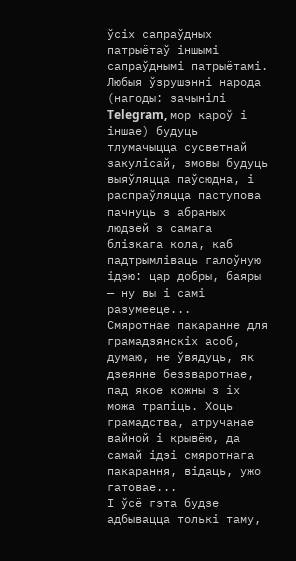ўсіх сапраўдных патрыётаў іншымі сапраўднымі патрыётамі.
Любыя ўзрушэнні народа (нагоды: зачынілі Telegram, мор кароў і іншае) будуць тлумачыцца сусветнай закулісай, змовы будуць выяўляцца паўсюдна, і распраўляцца паступова пачнуць з абраных людзей з самага блізкага кола, каб падтрымліваць галоўную ідэю: цар добры, баяры — ну вы і самі разумееце...
Смяротнае пакаранне для грамадзянскіх асоб, думаю, не ўвядуць, як дзеянне беззваротнае, пад якое кожны з іх можа трапіць. Хоць грамадства, атручанае вайной і крывёю, да самай ідэі смяротнага пакарання, відаць, ужо гатовае...
І ўсё гэта будзе адбывацца толькі таму,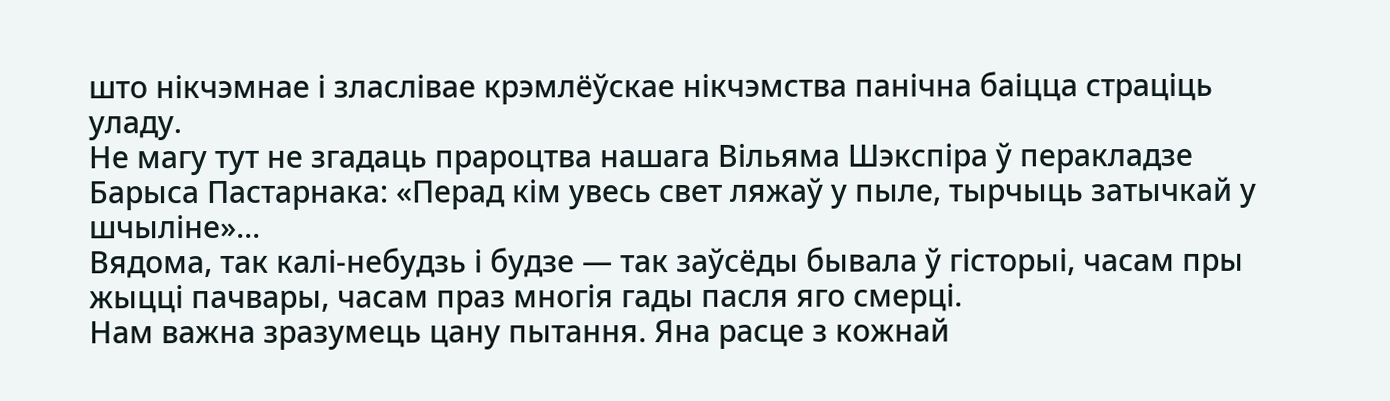што нікчэмнае і зласлівае крэмлёўскае нікчэмства панічна баіцца страціць уладу.
Не магу тут не згадаць прароцтва нашага Вільяма Шэкспіра ў перакладзе Барыса Пастарнака: «Перад кім увесь свет ляжаў у пыле, тырчыць затычкай у шчыліне»...
Вядома, так калі-небудзь і будзе — так заўсёды бывала ў гісторыі, часам пры жыцці пачвары, часам праз многія гады пасля яго смерці.
Нам важна зразумець цану пытання. Яна расце з кожнай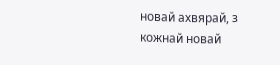новай ахвярай, з кожнай новай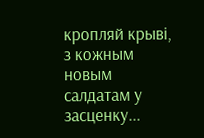кропляй крыві, з кожным новым салдатам у засценку...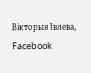Вікторыя Івлева, Facebook